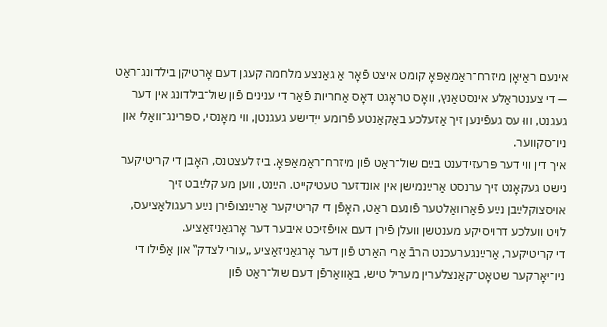אינעם ראַיאָן מיזרח־ראַמאַפּאָ קומט איצט פֿאָר אַ גאַנצע מלחמה קעגן דעם אָרטיקן בילדונג־ראַט — די צענטראַלע אינסטאַנץ, וואָס טראָגט דאָס אַחריות פֿאַר די ענינים פֿון שול־בילדונג אין דער געגנט, וווּ עס געפֿינען זיך אַזעלכע באַקאַנטע פֿרומע ייִדישע געגנטן, ווי מאָנסי, ספּרינג־וואַלי און ניו־סקווער.
איך דין ווי דער פּרעזידענט בײַם שול־ראַט פֿון מיזרח־ראַמאַפּאָ. ביז לעצטנס, האָבן די קריטיקער נישט געקאָנט זיך ערנסט אַרײַנמישן אין אונדזער טעטיקייט. הײַנט, ווען מע קלײַבט זיך אויסצוקלײַבן נײַע פֿאַרוואַלטער פֿונעם ראַט, האָפֿן די קריטיקער אַרײַנצופֿירן נײַע רעגולאַציעס, לויט וועלכע דרויסיקע מענטשן וועלן פֿירן דעם אויפֿזיכט איבער דער אָרגאַניזאַציע.
די קריטיקער, אַרײַנגערעכנט הרבֿ אַרי האַרט פֿון דער אָרגאַניזאַציע „עורי לצדק‟ און אַפֿילו די ניו־יאָרקער שטאָט־קאַנצלערין מעריל טיש, באַוואַרפֿן דעם שול־ראַט פֿון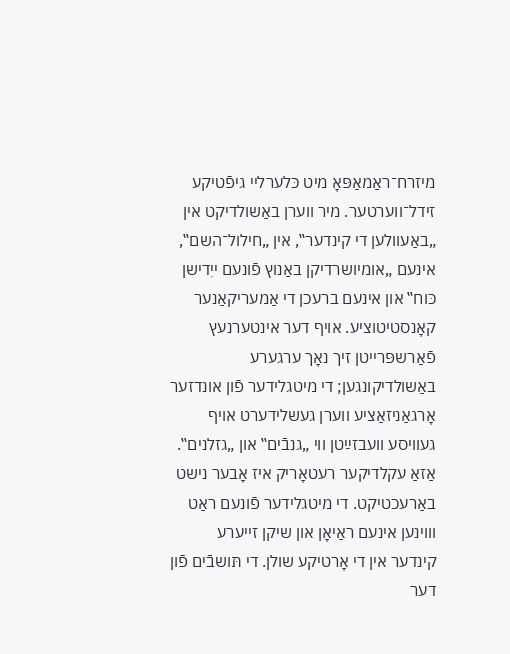מיזרח־ראַמאַפּאָ מיט כּלערליי גיפֿטיקע זידל־ווערטער. מיר ווערן באַשולדיקט אין „באַעוולען די קינדער‟, אין „חילול־השם‟, אינעם „אומיושרדיקן באַנוץ פֿונעם ייִדישן כּוח‟ און אינעם ברעכן די אַמעריקאַנער קאָנסטיטוציע. אויף דער אינטערנעץ פֿאַרשפּרייטן זיך נאָך ערגערע באַשולדיקונגען; די מיטגלידער פֿון אונדזער אָרגאַניזאַציע ווערן געשלידערט אויף געוויסע וועבזײַטן ווי „גנבֿים‟ און „גזלנים‟.
אַזאַ עקלדיקער רעטאָריק איז אָבער נישט באַרעכטיקט. די מיטגלידער פֿונעם ראַט וווינען אינעם ראַיאָן און שיקן זייערע קינדער אין די אָרטיקע שולן. די תּושבֿים פֿון דער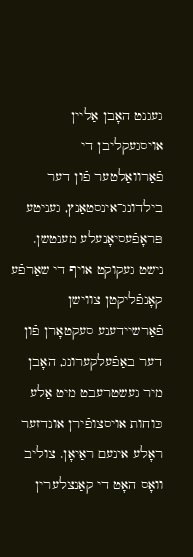געגנט האָבן אַליין אויסגעקליבן די פֿאַרוואַלטער פֿון דער בילדונג־אינסטאַנץ, געניטע פּראָפֿעסיאָנעלע מענטשן. נישט געקוקט אויף די שאַרפֿע קאָנפֿליקטן צווישן פֿאַרשיידענע סעקטאָרן פֿון דער באַפֿעלקערונג, האָבן מיר געשטרעבט מיט אַלע כּוחות אויסצופֿירן אונדזער ראָלע אינעם ראַיאָן. צוליב וואָס האָט די קאַנצלערין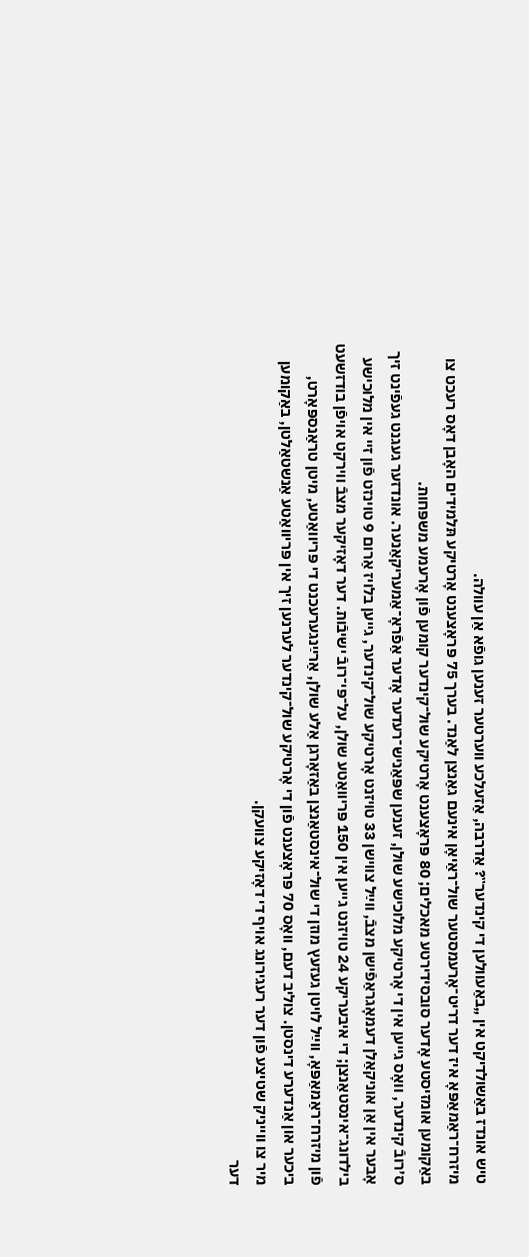טיש אונדז באַשולדיקט אין „באַעוולען די קינדער‟? אַדרבה, אַזעלכע ווערטער זענען גופֿא אַן עוולה.
מיזרח־ראַמאַפּאָ איז דער דריט־אָרעמסטער שול־ראַיאָן אינעם גאַנצן לאַנד. בערך 75 פּראָצענט אָרטיקע תּלמידים האָבן דאָס רעכט צו באַקומען אומזיסטע אָדער סובסידירטע מאכלים; 80 פּראָצענט אָרטיקע שול־קינדער קומען פֿון אָרעמע משפּחות.
ס׳רובֿ קינדער, וואָס גייען אין די אָרטיקע מלוכישע שולן, זענען שפּאַניש־רעדער אָדער אַפֿראָ־אַמעריקאַנער. אונדזער געגנט געפֿינט זיך אָבער אין אַן אוניקאַלן דעמאָגראַפֿישן מצבֿ, ווײַל צווישן 33 טויזנט אָרטיקע שול־קינדער, גייען בלויז אַרום 9 טוינזט פֿון זיי אין מלוכישע בילדונג־אינסטאַנצן; די איבעריקע 24 טויזנט גייען אין 150 פּריוואַטע שולן, על־פּי־רובֿ ישיבֿות. דער דאָזיקער מצבֿ ווירקט אויפֿן בודזשעט פֿון מיזרח־ראַמאַפּאָ, ווײַל לויטן געזעץ מוזן די שול־אינסטאַנצן באַזאָרגן אַלע שולן, אַרײַנגערעכנט די פּריוואַטע, מיטן טראַנספּאָרט, ביכער און אַנדערע דינסטן. צוליב דעם, וואָס 70 פּראָצענט פֿון די אָרטיקע שול־קינדער לערנען זיך אין פּריוואַטע אַנשטאַלטן, באַקומען מיר צו ווייניק שטיצע פֿון דער רעגירונג אויף די דאָזיקע צוועקן.
דער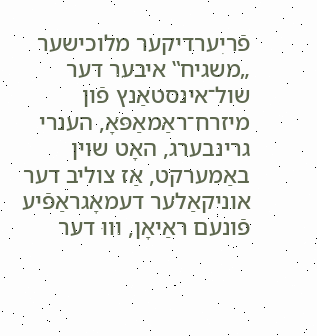פֿריִערדיקער מלוכישער „משגיח‟ איבער דער שול־אינסטאַנץ פֿון מיזרח־ראַמאַפּאָ, הענרי גרינבערג, האָט שוין באַמערקט, אַז צוליב דער אוניקאַלער דעמאָגראַפֿיע פֿונעם ראַיאָן, וווּ דער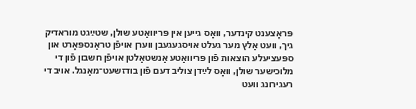פּראָצענט קינדער, וואָס גייען אין פּריוואַטע שולן, שטײַגט מוראדיק גיך, וועט אַלץ מער געלט אויסגעגעבן ווערן אויפֿן טראַנספּאָרט און ספּעציעלע הוצאות פֿון פּריוואַטע אַנשטאַלטן אויפֿן חשבון פֿון די מלוכישער שולן, וואָס לײַדן צוליב דעם פֿון בודזשעט־מאַנגל. אויב די רעגירונג וועט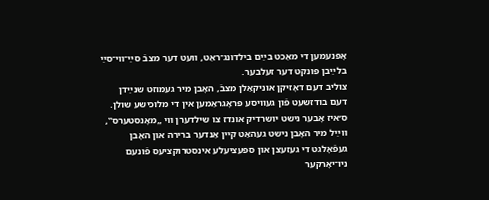אָפּנעמען די מאַכט בײַם בילדונג־ראַט, וועט דער מצבֿ סײַ־ווי־סײַ בלײַבן פּונקט דער זעלבער.
צוליב דעם דאָזיקן אוניקאַלן מצבֿ, האָבן מיר געמוזט שנײַדן דעם בודזשעט פֿון געוויסע פּראָגראַמען אין די מלוכישע שולן. ס׳איז אָבער נישט יושרדיק אונדז צו שילדערן ווי „מאָנסטערס‟, ווײַל מיר האָבן נישט געהאַט קיין אַנדער ברירה און האָבן געפֿאָלגט די געזעצן און ספּעציעלע אינסטרוקציעס פֿונעם ניו־יאָרקער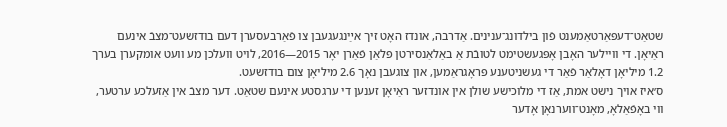שטאַט־דעפּאַרטאַמענט פֿון בילדונג־ענינים. אַדרבה, אונדז האָט זיך אײַנגעגעבן צו פֿאַרבעסערן דעם בודזשעט־מצבֿ אינעם ראַיאָן. די וויילער האָבן אָפּגעשטימט לטובֿת אַ באַלאַנסירטן פּלאַן פֿאַרן יאָר 2015—2016, לויט וועלכן מע וועט אומקערן בערך 1.2 מיליאָן דאָלאַר פֿאַר די געשניטענע פּראָגראַמען, און צוגעבן נאָך 2.6 מיליאָן צום בודזשעט.
ס׳איז אויך נישט אמת, אַז די מלוכישע שולן אין אונדזער ראַיאָן זענען די ערגסטע אינעם שטאַט. דער מצבֿ אין אַזעלכע ערטער, ווי באָפֿאַלאָ, מאָנט־ווערנאָן אָדער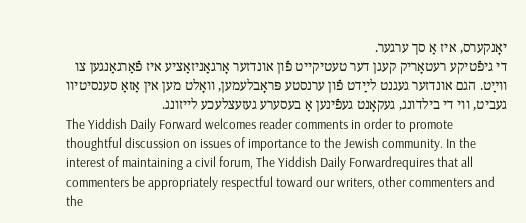יאָנקערס, איז אַ סך ערגער.
די גיפֿטיקע רעטאָריק קעגן דער טעטיקייט פֿון אונדזער אָרגאַניזאַציע איז פֿאַרגאַנגען צו ווײַט. הגם אונדזער געגנט לײַדט פֿון ערנסטע פּראָבלעמען, וואָלט מען אין אַזאַ סענסיטיוו געביט, ווי די בילדונג, געקאָנט געפֿינען אַ בעסערע געזעצלעכע לייזונג.
The Yiddish Daily Forward welcomes reader comments in order to promote thoughtful discussion on issues of importance to the Jewish community. In the interest of maintaining a civil forum, The Yiddish Daily Forwardrequires that all commenters be appropriately respectful toward our writers, other commenters and the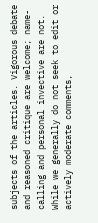subjects of the articles. Vigorous debate and reasoned critique are welcome; name-calling and personal invective are not. While we generally do not seek to edit or actively moderate comments,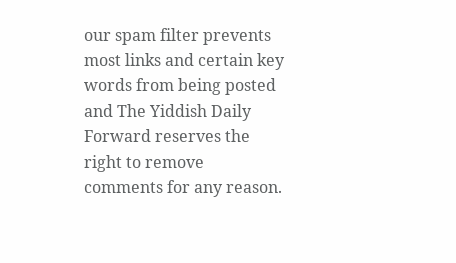our spam filter prevents most links and certain key words from being posted and The Yiddish Daily Forward reserves the right to remove comments for any reason.